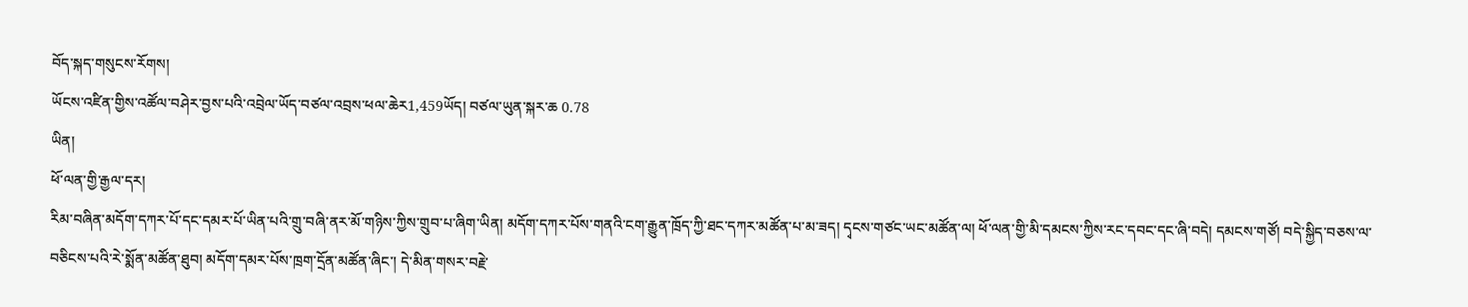བོད་སྐད་གསུངས་རོགས།
ཡོངས་འཛིན་གྱིས་འཚོལ་བཤེར་བྱས་པའི་འབྲེལ་ཡོད་བཙལ་འབྲས་ཕལ་ཆེར1,459ཡོད། བཙལ་ཡུན་སྐར་ཆ 0.78
ཡིན།
ཕོ་ལན་གྱི་རྒྱལ་དར།
རིམ་བཞིན་མདོག་དཀར་པོ་དང་དམར་པོ་ཡིན་པའི་གྲུ་བཞི་ནར་མོ་གཉིས་ཀྱིས་གྲུབ་པ་ཞིག་ཡིན། མདོག་དཀར་པོས་གནའི་ངག་རྒྱུན་ཁྲོད་ཀྱི་ཐང་དཀར་མཚོན་པ་མ་ཟད། དྭངས་གཙང་ཡང་མཚོན་ལ། ཕོ་ལན་གྱི་མི་དམངས་ཀྱིས་རང་དབང་དང་ཞི་བདེ། དམངས་གཙོ། བདེ་སྐྱིད་བཅས་ལ་བཅིངས་པའི་རེ་སྨོན་མཚོན་ཐུབ། མདོག་དམར་པོས་ཁྲག་དྲོན་མཚོན་ཞིང་། དེ་མིན་གསར་བརྗེ་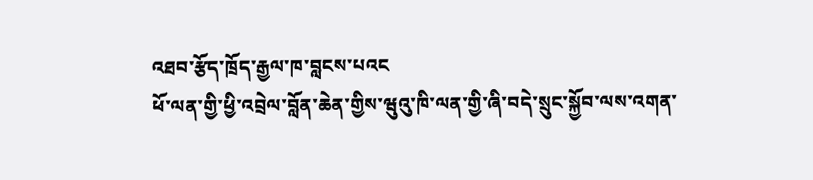འཐབ་རྩོད་ཁྲོད་རྒྱལ་ཁ་བླངས་པའང
ཕོ་ལན་གྱི་ཕྱི་འབྲེལ་བློན་ཆེན་གྱིས་ཝུའུ་ཁི་ལན་གྱི་ཞི་བདེ་སྲུང་སྐྱོབ་ལས་འགན་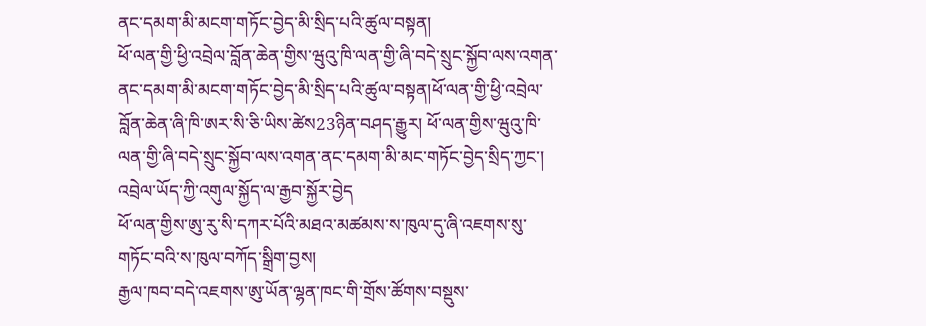ནང་དམག་མི་མངག་གཏོང་བྱེད་མི་སྲིད་པའི་ཚུལ་བསྟན།
ཕོ་ལན་གྱི་ཕྱི་འབྲེལ་བློན་ཆེན་གྱིས་ཝུའུ་ཁི་ལན་གྱི་ཞི་བདེ་སྲུང་སྐྱོབ་ལས་འགན་ནང་དམག་མི་མངག་གཏོང་བྱེད་མི་སྲིད་པའི་ཚུལ་བསྟན།ཕོ་ལན་གྱི་ཕྱི་འབྲེལ་བློན་ཆེན་ཞི་ཁི་ཨར་སི་ཅི་ཡིས་ཚེས23ཉིན་བཤད་རྒྱུར། ཕོ་ལན་གྱིས་ཝུའུ་ཁི་ལན་གྱི་ཞི་བདེ་སྲུང་སྐྱོབ་ལས་འགན་ནང་དམག་མི་མང་གཏོང་བྱེད་སྲིད་ཀྱང་། འབྲེལ་ཡོད་ཀྱི་འགུལ་སྐྱོད་ལ་རྒྱབ་སྐྱོར་བྱེད
ཕོ་ལན་གྱིས་ཨུ་རུ་སི་དཀར་པོའི་མཐའ་མཚམས་ས་ཁུལ་དུ་ཞི་འཇགས་སུ་གཏོང་བའི་ས་ཁུལ་བཀོད་སྒྲིག་བྱས།
རྒྱལ་ཁབ་བདེ་འཇགས་ཨུ་ཡོན་ལྷན་ཁང་གི་གྲོས་ཚོགས་བསྡུས་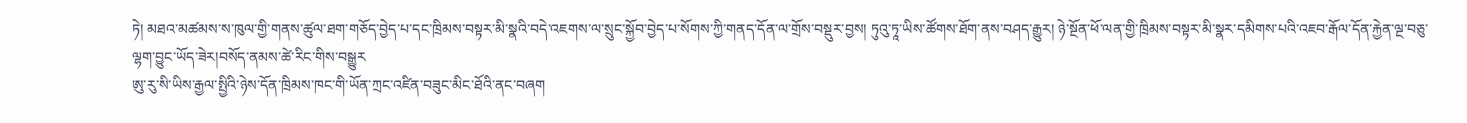ཏེ། མཐའ་མཚམས་ས་ཁུལ་གྱི་གནས་ཚུལ་ཐག་གཅོད་བྱེད་པ་དང་ཁྲིམས་བསྟར་མི་སྣའི་བདེ་འཇགས་ལ་སྲུང་སྐྱོབ་བྱེད་པ་སོགས་ཀྱི་གནད་དོན་ལ་གྲོས་བསྡུར་བྱས། ཏུའུ་ཏཱ་ཡིས་ཚོགས་ཐོག་ནས་བཤད་རྒྱུར། ཉེ་སྔོན་ཕོ་ལན་གྱི་ཁྲིམས་བསྟར་མི་སྣར་དམིགས་པའི་འཇབ་རྒོལ་དོན་རྐྱེན་ལྔ་བཅུ་ལྷག་བྱུང་ཡོད་ཟེར།བསོད་ནམས་ཚེ་རིང་གིས་བསྒྱུར
ཨུ་རུ་སི་ཡིས་རྒྱལ་སྤྱིའི་ཉེས་དོན་ཁྲིམས་ཁང་གི་ཡོན་ཀྲང་འཛིན་བཟུང་མིང་ཐོའི་ནང་བཞག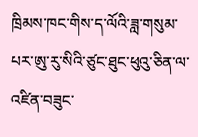ཁྲིམས་ཁང་གིས་ད་ལོའི་ཟླ་གསུམ་པར་ཨུ་རུ་སིའི་ཙུང་ཐུང་ཕུའུ་ཅིན་ལ་འཛིན་བཟུང་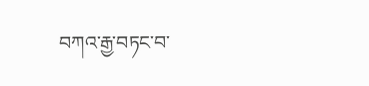བཀའ་རྒྱ་བཏང་བ་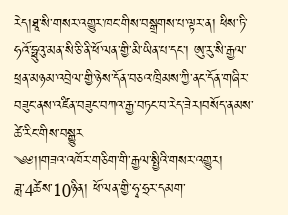རེད།ཐཱ་སི་གསར་འགྱུར་ཁང་གིས་བསྒྲགས་པ་ལྟར་ན། ཕིས་ཏི་ཧའོ་ཧྥུའུ་མན་སི་ཅི་ནི་ཕོ་ལན་གྱི་མི་ཡིན་པ་དང་། ཨུ་རུ་སི་རྒྱལ་ཕྲན་མཉམ་འབྲེལ་གྱི་ཉེས་དོན་བཅའ་ཁྲིམས་ཀྱི་ནང་དོན་གཞིར་བཟུང་ནས་འཛིན་བཟུང་བཀའ་རྒྱ་བཏང་བ་རེད་ཟེར།བསོད་ནམས་ཚེ་རིང་གིས་བསྒྱུར
༄༅།།གཟའ་འཁོར་གཅིག་གི་རྒྱལ་སྤྱིའི་གསར་འགྱུར།
ཟླ་4ཚེས་10ཉིན། ཕོ་ལན་གྱི་ཧྭ་ཧྲར་དམག་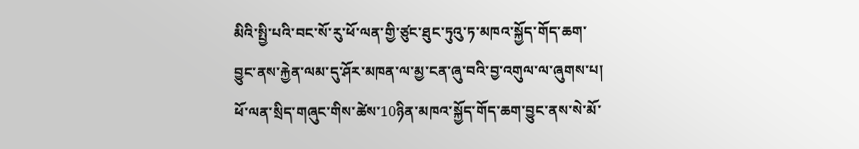མིའི་སྤྱི་པའི་བང་སོ་རུ་ཕོ་ལན་གྱི་ཙུང་ཐུང་ཏུའུ་ཏ་མཁའ་སྐྱོད་གོད་ཆག་བྱུང་ནས་རྐྱེན་ལམ་དུ་ཤོར་མཁན་ལ་མྱ་ངན་ཞུ་བའི་བྱ་འགུལ་ལ་ཞུགས་པ། ཕོ་ལན་སྲིད་གཞུང་གིས་ཚེས་10ཉིན་མཁའ་སྐྱོད་གོད་ཆག་བྱུང་ནས་སེ་མོ་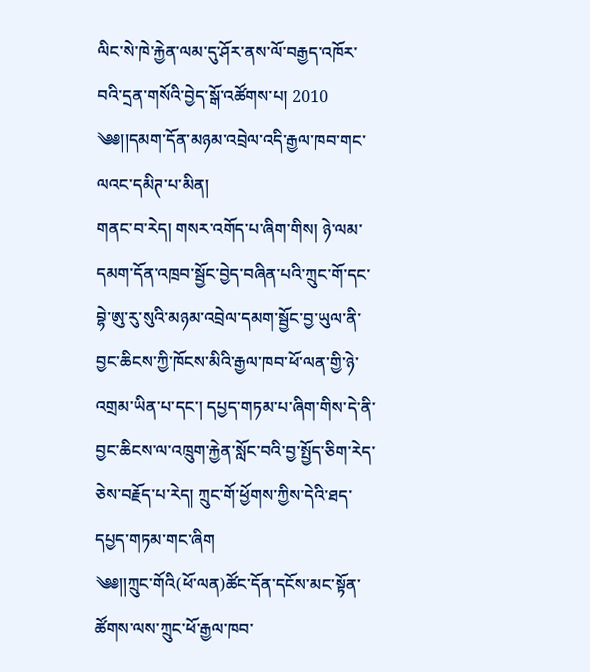ལིང་སེ་ཁེ་རྐྱེན་ལམ་དུ་ཤོར་ནས་ལོ་བརྒྱད་འཁོར་བའི་དྲན་གསོའི་བྱེད་སྒོ་འཚོགས་པ། 2010
༄༅།།དམག་དོན་མཉམ་འབྲེལ་འདི་རྒྱལ་ཁབ་གང་ལའང་དམིཊ་པ་མིན།
གནང་བ་རེད། གསར་འགོད་པ་ཞིག་གིས། ཉེ་ལམ་དམག་དོན་འཁྲབ་སྦྱོང་བྱེད་བཞིན་པའི་ཀྲུང་གོ་དང་བྷེ་ཨུ་རུ་སུའི་མཉམ་འབྲེལ་དམག་སྦྱོང་བྱ་ཡུལ་ནི་བྱང་ཆིངས་ཀྱི་ཁོངས་མིའི་རྒྱལ་ཁབ་ཕོ་ལན་གྱི་ཉེ་འགྲམ་ཡིན་པ་དང་། དཔྱད་གཏམ་པ་ཞིག་གིས་དེ་ནི་བྱང་ཆིངས་ལ་འཁྲུག་རྐྱེན་སློང་བའི་བྱ་སྤྱོད་ཅིག་རེད་ཅེས་བརྗོད་པ་རེད། ཀྲུང་གོ་ཕྱོགས་ཀྱིས་དེའི་ཐད་དཔྱད་གཏམ་གང་ཞིག
༄༅།།ཀྲུང་གོའི(ཕོ་ལན)ཚོང་དོན་དངོས་མང་སྟོན་ཚོགས་ལས་ཀྲུང་ཕོ་རྒྱལ་ཁབ་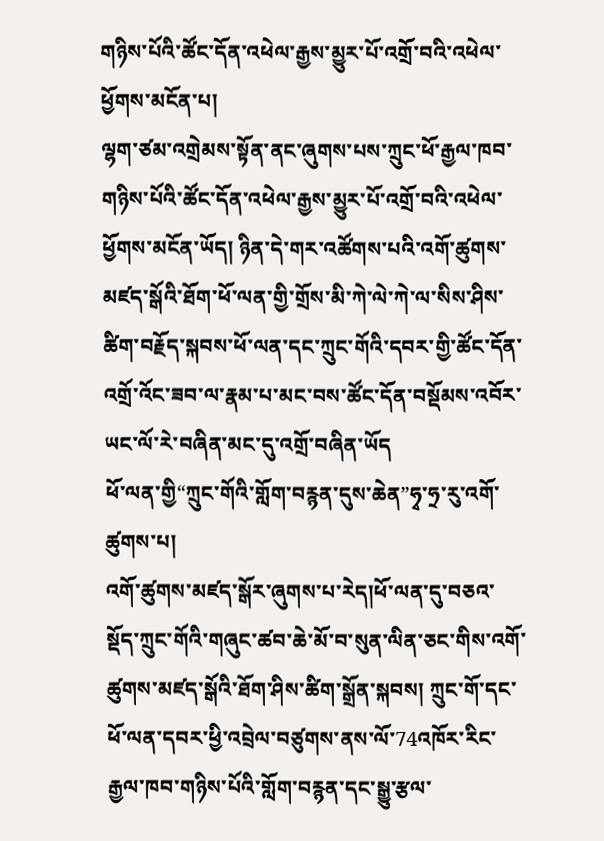གཉིས་པོའི་ཚོང་དོན་འཕེལ་རྒྱས་མྱུར་པོ་འགྲོ་བའི་འཕེལ་ཕྱོགས་མངོན་པ།
ལྷག་ཙམ་འགྲེམས་སྟོན་ནང་ཞུགས་པས་ཀྲུང་ཕོ་རྒྱལ་ཁབ་གཉིས་པོའི་ཚོང་དོན་འཕེལ་རྒྱས་མྱུར་པོ་འགྲོ་བའི་འཕེལ་ཕྱོགས་མངོན་ཡོད། ཉིན་དེ་གར་འཚོགས་པའི་འགོ་ཚུགས་མཛད་སྒོའི་ཐོག་ཕོ་ལན་གྱི་གྲོས་མི་ཀེ་ལེ་ཀེ་ལ་སིས་ཤིས་ཚིག་བརྗོད་སྐབས་ཕོ་ལན་དང་ཀྲུང་གོའི་དབར་གྱི་ཚོང་དོན་འགྲོ་འོང་ཟབ་ལ་རྣམ་པ་མང་བས་ཚོང་དོན་བསྡོམས་འབོར་ཡང་ལོ་རེ་བཞིན་མང་དུ་འགྲོ་བཞིན་ཡོད
ཕོ་ལན་གྱི“ཀྲུང་གོའི་གློག་བརྙན་དུས་ཆེན”ཧྭ་ཧྲ་རུ་འགོ་ཚུགས་པ།
འགོ་ཚུགས་མཛད་སྒོར་ཞུགས་པ་རེད།ཕོ་ལན་དུ་བཅའ་སྡོད་ཀྲུང་གོའི་གཞུང་ཚབ་ཆེ་མོ་བ་སུན་ལིན་ཅང་གིས་འགོ་ཚུགས་མཛད་སྒོའི་ཐོག་ཤིས་ཚིག་སྒྲོན་སྐབས། ཀྲུང་གོ་དང་ཕོ་ལན་དབར་ཕྱི་འབྲེལ་བཙུགས་ནས་ལོ་74འཁོར་རིང་རྒྱལ་ཁབ་གཉིས་པོའི་གློག་བརྙན་དང་སྒྱུ་རྩལ་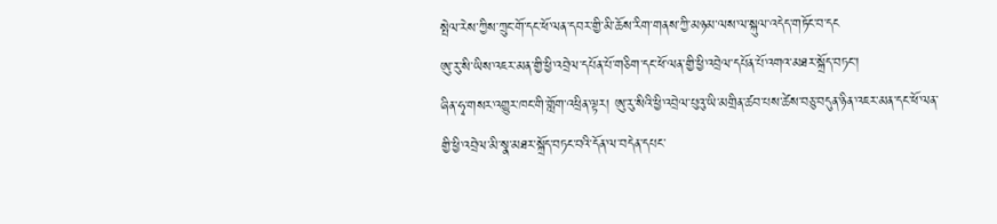སྤེལ་རེས་ཀྱིས་ཀྲུང་གོ་དང་ཕོ་ལན་དབར་གྱི་མི་ཆོས་རིག་གནས་ཀྱི་མཉམ་ལས་ལ་སྐུལ་འདེད་གཏོང་བ་དང
ཨུ་རུ་སི་ཡིས་འཇར་མན་གྱི་ཕྱི་འབྲེལ་དཔོན་པོ་གཅིག་དང་ཕོ་ལན་གྱི་ཕྱི་འབྲེལ་དཔོན་པོ་འགའ་མཐར་སྐྲོད་བཏང་།
ཞིན་ཧྭ་གསར་འགྱུར་ཁང་གི་གློག་འཕྲིན་ལྟར། ཨུ་རུ་སིའི་ཕྱི་འབྲེལ་པུའུ་ཡི་མགྲིན་ཚབ་པས་ཚེས་བཅུ་བདུན་ཉིན་འཇར་མན་དང་ཕོ་ལན་གྱི་ཕྱི་འབྲེལ་མི་སྣ་མཐར་སྐྲོད་བཏང་བའི་དོན་ལ་བདེན་དཔང་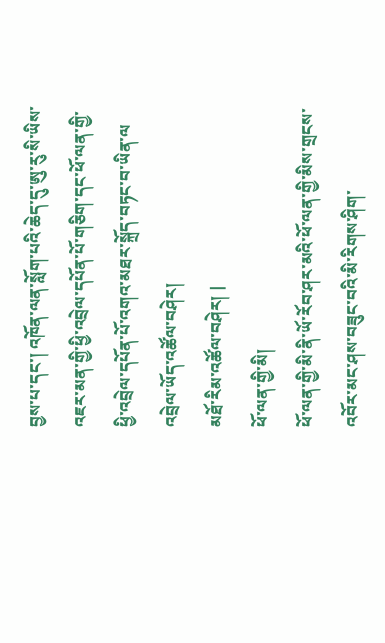བྱས་པ་དང་། འཁོན་ལན་སློག་པའི་ཆེད་དུ་ཨུ་རུ་སི་ཡིས་འཇར་མན་གྱི་ཕྱི་འབྲེལ་དཔོན་པོ་གཅིག་དང་ཕོ་ལན་གྱི་ཕྱི་འབྲེལ་དཔོན་པོ་འགའ་མཐར་སྐྲོད་བཏང་བ་ཡིན་ལ
འབྲེལ་ཡོད་འཚོལ་བཤེར།
མཐོ་རིམ་འཚོལ་བཤེར། |
ཕོ་ལན་གྱི་མི།
ཕོ་ལན་གྱི་མི་ནི་ཡོ་རོབ་ཤར་མའི་ཕོ་ལན་གྱི་མིས་གྲངས་འབོར་མང་ཤས་བཟུང་བའི་མི་རིགས་ཤིག་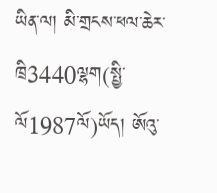ཡིན་ལ། མི་གྲངས་ཕལ་ཆེར་ཁྲི3440ལྷག(སྤྱི་ལོ1987ལོ)ཡོད། ཨོའུ་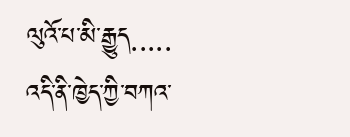ལུའོ་པ་མི་རྒྱུད.....
འདི་ནི་ཁྱེད་ཀྱི་བཀའ་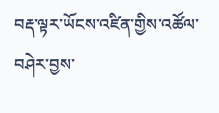བརྡ་ལྟར་ཡོངས་འཛིན་གྱིས་འཚོལ་བཤེར་བྱས་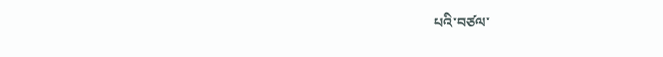པའི་བཙལ་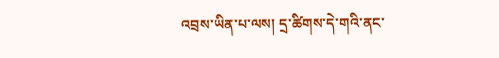འབྲས་ཡིན་པ་ལས། དྲ་ཚིགས་དེ་གའི་ནང་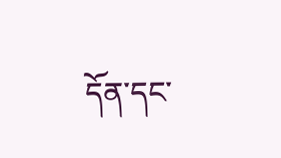དོན་དང་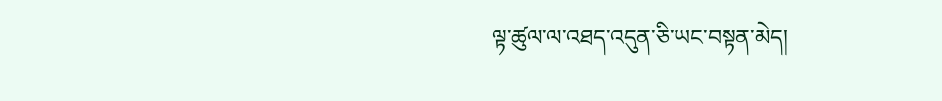ལྟ་ཚུལ་ལ་འཐད་འདུན་ཅི་ཡང་བསྟན་མེད།